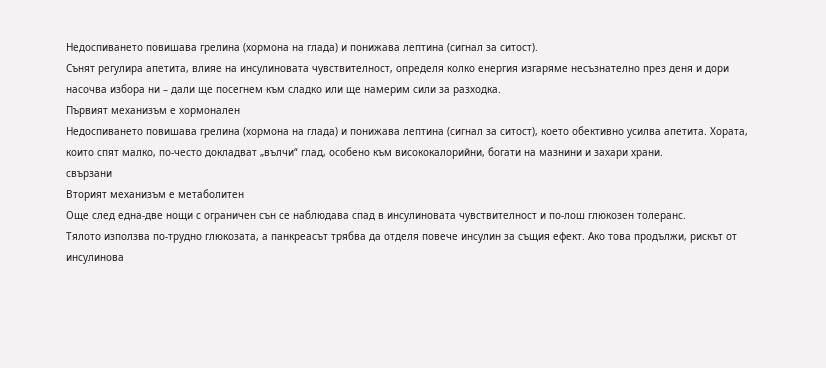Недоспиването повишава грелина (хормона на глада) и понижава лептина (сигнал за ситост).
Сънят регулира апетита, влияе на инсулиновата чувствителност, определя колко енергия изгаряме несъзнателно през деня и дори насочва избора ни – дали ще посегнем към сладко или ще намерим сили за разходка.
Първият механизъм е хормонален
Недоспиването повишава грелина (хормона на глада) и понижава лептина (сигнал за ситост), което обективно усилва апетита. Хората, които спят малко, по-често докладват „вълчи“ глад, особено към висококалорийни, богати на мазнини и захари храни.
свързани
Вторият механизъм е метаболитен
Още след една-две нощи с ограничен сън се наблюдава спад в инсулиновата чувствителност и по-лош глюкозен толеранс.
Тялото използва по-трудно глюкозата, а панкреасът трябва да отделя повече инсулин за същия ефект. Ако това продължи, рискът от инсулинова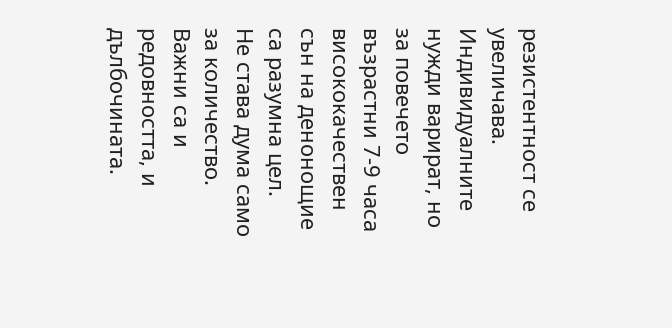резистентност се увеличава.
Индивидуалните нужди варират, но за повечето възрастни 7-9 часа висококачествен сън на денонощие са разумна цел.
Не става дума само за количество. Важни са и редовността, и дълбочината.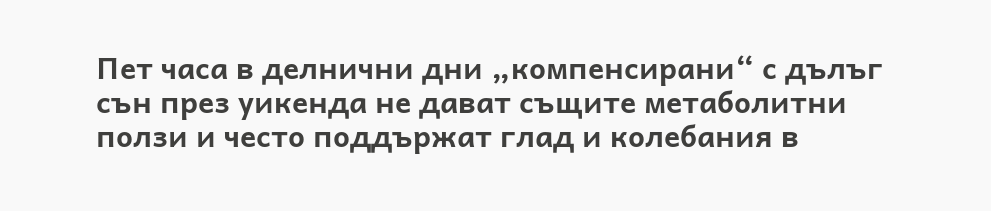Пет часа в делнични дни „компенсирани“ с дълъг сън през уикенда не дават същите метаболитни ползи и често поддържат глад и колебания в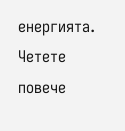енергията.
Четете повече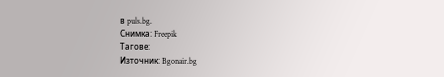в puls.bg.
Снимка: Freepik
Тагове:
Източник: Bgonair.bg